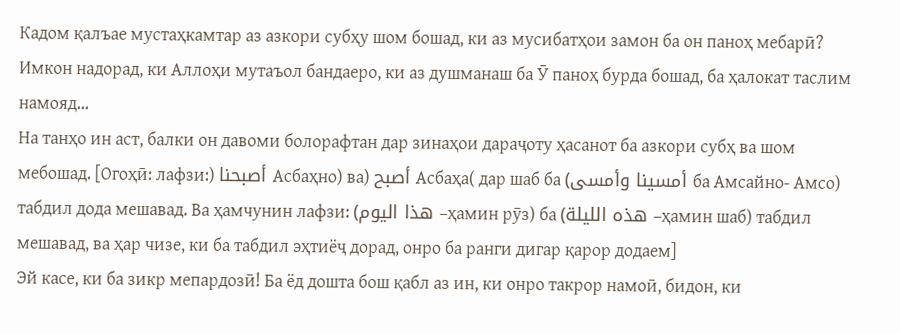Кадом қалъае мустаҳкамтар аз азкори субҳу шом бошад, ки аз мусибатҳои замон ба он паноҳ мебарӣ?
Имкон надорад, ки Аллоҳи мутаъол бандаеро, ки аз душманаш ба Ӯ паноҳ бурда бошад, ба ҳалокат таслим намояд...
На танҳо ин аст, балки он давоми болорафтан дар зинаҳои дараҷоту ҳасанот ба азкори субҳ ва шом мебошад. [Огоҳӣ: лафзи:) أصبحنا Асбаҳно) ва) أصبح Асбаҳа( дар шаб ба (أمسينا وأمسى ба Амсайно- Амсо) табдил дода мешавад. Ва ҳамчунин лафзи: (هذا اليوم –ҳамин рӯз) ба (هذه الليلة –ҳамин шаб) табдил мешавад, ва ҳар чизе, ки ба табдил эҳтиёҷ дорад, онро ба ранги дигар қарор додаем]
Эй касе, ки ба зикр мепардозӣ! Ба ёд дошта бош қабл аз ин, ки онро такрор намоӣ, бидон, ки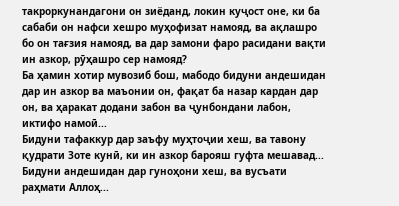такроркунандагони он зиёданд, локин куҷост оне, ки ба сабаби он нафси хешро муҳофизат намояд, ва ақлашро бо он тағзия намояд, ва дар замони фаро расидани вақти ин азкор, рӯҳашро сер намояд?
Ба ҳамин хотир мувозиб бош, мабодо бидуни андешидан дар ин азкор ва маъонии он, фақат ба назар кардан дар он, ва ҳаракат додани забон ва ҷунбондани лабон, иктифо намоӣ...
Бидуни тафаккур дар заъфу муҳтоҷии хеш, ва тавону қудрати Зоте кунӣ, ки ин азкор барояш гуфта мешавад...
Бидуни андешидан дар гуноҳони хеш, ва вусъати раҳмати Аллоҳ...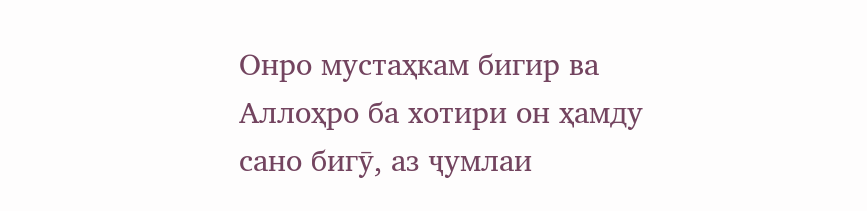Онро мустаҳкам бигир ва Аллоҳро ба хотири он ҳамду сано бигӯ, аз ҷумлаи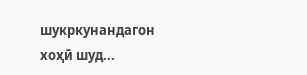шукркунандагон хоҳӣ шуд...